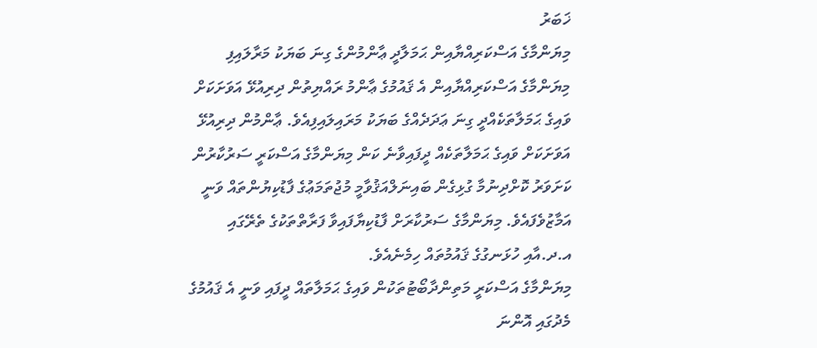ޚަބަރު
މިޔަންމާގެ އަސްކަރިއްޔާއިން ޙަމަލާދީ ޢާންމުންގެ ގިނަ ބަޔަކު މަރާލައިފި
މިޔަންމާގެ އަސްކަރިއްޔާއިން އެ ޤައުމުގެ ޢާންމު ރައްޔިތުން ދިރިއުޅޭ އަވަށަކަށް ވައިގެ ޙަމަލާތަކެއްދީ ގިނަ ޢަދަދެއްގެ ބަޔަކު މަރައިލައިފިއެވެ. ޢާންމުން ދިރިއުޅޭ އަވަށަކަށް ވައިގެ ޙަމަލާތަކެއް ދީފައިވާނެ ކަން މިޔަންމާގެ އަސްކަރީ ސަރުކާރުން ކަށަވަރު ކޮށްދިނުމާ ގުޅިގެން ބައިނަލްއަޤުވާމީ މުޖުތަމަޢުގެ ފާޑުކިޔުންތައް ވަނީ އަމާޒުވެފައެވެ. މިޔަންމާގެ ސަރުކާރަށް ފާޑުކިޔާފައިވާ ފަރާތްތަކުގެ ތެރޭގައި އ.ދ.އާއި ހުޅަނގުގެ ޤައުމުތައް ހިމެނެއެވެ.
މިޔަންމާގެ އަސްކަރީ މަތިންދާބޯޓުތަކުން ވައިގެ ޙަމަލާތައް ދީފައި ވަނީ އެ ޤައުމުގެ މެދުގައި އޮންނަ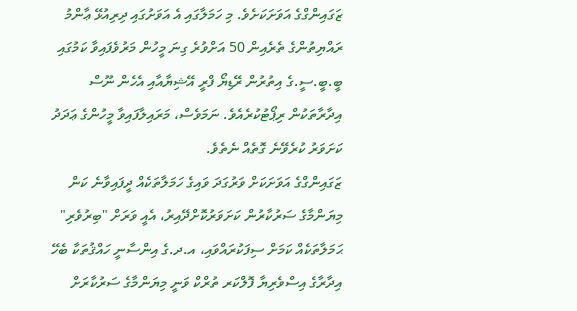ޒަގައިންގްގެ އަވަށަކަށެވެ. މި ހަމަލާގައި އެ އަވަށުގައި ދިރިއުޅޭ ޢާންމު ރައްޔިތުންގެ ތެރެއިން 50 އަށްވުރެ ގިނަ މީހުން މަރުވެފައިވާ ކަމުގައި ބީ.ބީ.ސީ.ގެ އިތުރުން ރޭޑިޔޯ ފްރީ އޭޝިޔާއާއި އެހެން ނޫސް އިދާރާތަކުން ރިޕޯޓުކުރެއެވެ. ނަމަވެސް، މަރައިލާފައިވާ މީހުންގެ ޢަދަދު ކަށަވަރު ކުރެވޭނެ ގޮތެއް ނެތެވެ.
ޒަގައިންގްގެ އަވަށަކަށް ވަރުގަދަ ވައިގެ ހަމަލާތަކެއް ދީފައިވާނެ ކަން މިޔަންމާގެ ސަރުކާރުން ކަށަވަރުކޮށްދޭއިރު، އެއީ ވަރަށް "ބިރުވެރި" ޙަމަލާތަކެއް ކަމަށް ސިފަކުރައްވައި، އ.ދ.ގެ އިންސާނީ ހައްޤުތަކާ ބެހޭ އިދާރާގެ އިސްވެރިޔާ ފޮލްކަރ ތުރްކް ވަނީ މިޔަންމާގެ ސަރުކާރަށް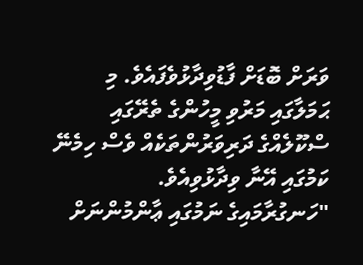ވަރަށް ބޮޑަށް ފާޑުވިދާޅުވެފައެވެ. މި ޙަމަލާގައި މަރުވި މީހުންގެ ތެރޭގައި ސްކޫލެއްގެ ދަރިވަރުންތަކެއް ވެސް ހިމެނޭ ކަމުގައި އޭނާ ވިދާޅުވިއެވެ.
"ހަނގުރާމައިގެ ނަމުގައި ޢާންމުންނަށް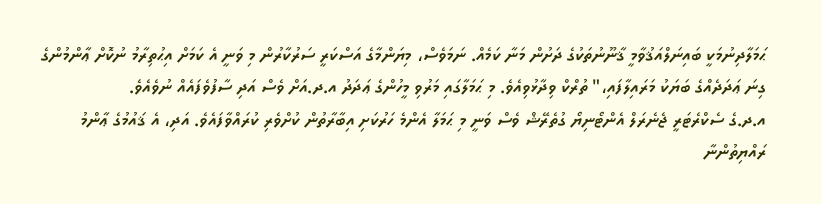ޙަމަލާދިނުމަކީ ބައިނަލްއަޤުވާމީ ޤާނޫނުތަކުގެ ދަށުން މަނާ ކަމެއް. ނަމަވެސް، މިޔަންމާގެ އަސްކަރީ ސަރުކާރުން މި ވަނީ އެ ކަމަށް އިޙުތިރާމު ނުކޮށް ޢާންމުންގެ ގިނަ ޢަދަދެއްގެ ބަޔަކު މަރައިލާފައި،" ތުރްކް ވިދާޅުވިއެވެ. މި ޙަމަލާގައި މަރުވި މީހުންގެ ޢަދަދު އ.ދ.އަށް ވެސް އަދި ސާފުވެފައެއް ނުވެއެވެ.
އ.ދ.ގެ ސެކްރެޓަރީ ޖެނެރަލް އެންޓޯނިޔޯ ގުތެރޭޝް ވެސް ވަނީ މި ޙަމަލާ އެންމެ ހަރުކަށި އިބާރާތުން ކުށްވެރި ކުރައްވާފައެވެ. އަދި، އެ ޤައުމުގެ ޢާންމު ރައްޔިތުންނާ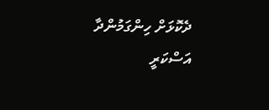ދެކޮޅަށް ހިންގަމުންދާ އަސްކަރީ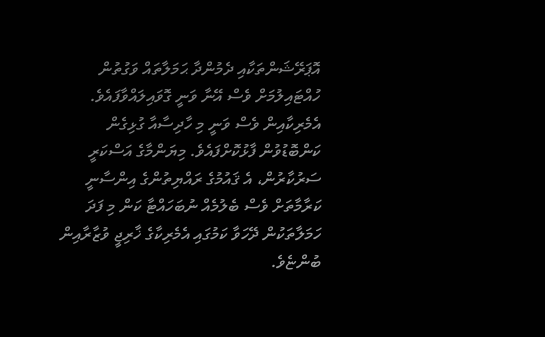އޮޕަރޭޝަންތަކާއި ދެމުންދާ ޙަމަލާތައް ވަގުތުން ހުއްޓައިލުމަށް ވެސް އޭނާ ވަނީ ގޮވައިލައްވާފައެވެ.
އެމެރިކާއިން ވެސް ވަނީ މި ހާދިސާއާ ގުޅިގެން ކަންބޮޑުވުން ފާޅުކޮށްފައެވެ. މިޔަންމާގެ އަސްކަރީ ސަރުކާރުން، އެ ޤައުމުގެ ރައްޔިތުންގެ އިންސާނީ ކަރާމާތަށް ވެސް ބެލުމެއް ނުބަހައްޓާ ކަން މި ފަދަ ހަމަލާތަކުން ދޭހަވާ ކަމުގައި އެމެރިކާގެ ޚާރިޖީ ވުޒާރާއިން ބުންޏެވެ.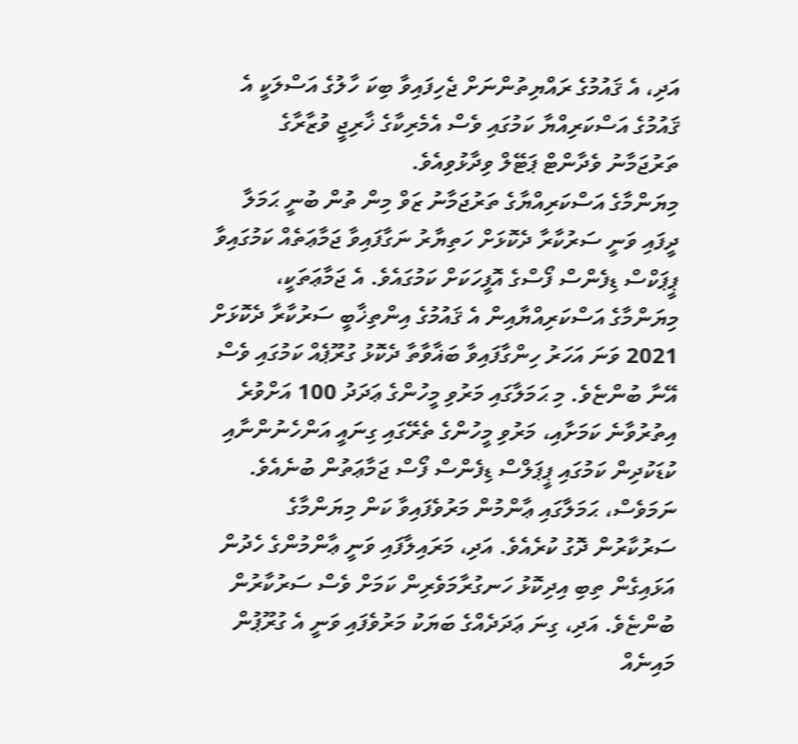އަދި، އެ ޤައުމުގެ ރައްޔިތުންނަށް ޖެހިފައިވާ ބިކަ ހާލުގެ އަސްލަކީ އެ ޤައުމުގެ އަސްކަރިއްޔާ ކަމުގައި ވެސް އެމެރިކާގެ ޚާރިޖީ ވުޒާރާގެ ތަރުޖަމާނު ވެދާންޓް ޕަޓޭލް ވިދާޅުވިއެވެ.
މިޔަންމާގެ އަސްކަރިއްޔާގެ ތަރުޖަމާނު ޒަވް މިން ތުން ބުނީ ޙަމަލާ ދީފައި ވަނީ ސަރުކާރާ ދެކޮޅަށް ހަތިޔާރު ނަގާފައިވާ ޖަމާޢަތެއް ކަމުގައިވާ ޕީޕަކްސް ޑިފެންސް ފޯސްގެ އޮފީހަކަށް ކަމުގައެވެ. އެ ޖަމާޢަތަކީ، މިޔަންމާގެ އަސްކަރިއްޔާއިން އެ ޤައުމުގެ އިންތިޚާބީ ސަރުކާރާ ދެކޮޅަށް 2021 ވަނަ އަހަރު ހިންގާފައިވާ ބަޣާވާތާ ދެކޮޅު ގުރޫޕެއް ކަމުގައި ވެސް އޭނާ ބުންޏެވެ. މި ޙަމަލާގައި މަރުވި މީހުންގެ ޢަދަދު 100 އަށްވުރެ އިތުރުވާނެ ކަމަށާއި، މަރުވި މީހުންގެ ތެރޭގައި ގިނައީ އަންހެނުންނާއި ކުޑަކުދިން ކަމުގައި ޕީޕަލްސް ޑިފެންސް ފޯސް ޖަމާޢަތުން ބުނެއެވެ.
ނަމަވެސް، ޙަމަލާގައި ޢާންމުން މަރުވެފައިވާ ކަން މިޔަންމާގެ ސަރުކާރުން ދޮގު ކުރެއެވެ. އަދި، މަރައިލާފައި ވަނީ ޢާންމުންގެ ހެދުން އަޅައިގެން ތިބި އިދިކޮޅު ހަނގުރާމަވެރިން ކަމަށް ވެސް ސަރުކާރުން ބުންޏެވެ. އަދި، ގިނަ ޢަދަދެއްގެ ބަޔަކު މަރުވެފައި ވަނީ އެ ގުރޫޕުން މައިނެއް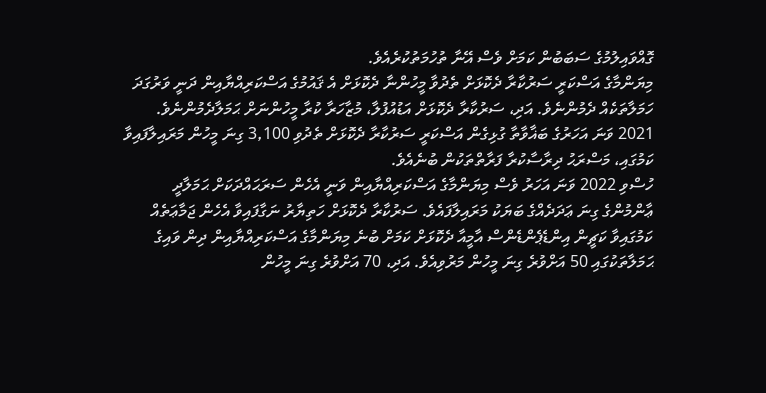ގޮއްވައިލުމުގެ ސަބަބުން ކަމަށް ވެސް އޭނާ ތުހުމަތުކުރެއެވެ.
މިޔަންމާގެ އަސްކަރީ ސަރުކާރާ ދެކޮޅަށް ތެދުވާ މީހުންނާ ދެކޮޅަށް އެ ޤައުމުގެ އަސްކަރިއްޔާއިން ދަނީ ވަރުގަދަ ހަމަލާތަކެއް ދެމުންނެވެ. އަދި، ސަރުކާރާ ދެކޮޅަށް އަޑުއުފުލާ، މުޒާހަރާ ކުރާ މީހުންނަށް ޙަމަލާދެމުންނެވެ. 2021 ވަނަ އަހަރުގެ ބަޣާވާތާ ގުޅިގެން އަސްކަރީ ސަރުކާރާ ދެކޮޅަށް ތެދުވި 3,100 ގިނަ މީހުން މަރައިލާފައިވާ ކަމުގައި، މަސްރަޙު ދިރާސާކުރާ ފަރާތްތަކުން ބުނެއެވެ.
ހުސްވި 2022 ވަނަ އަހަރު ވެސް މިޔަންމާގެ އަސްކަރިއްޔާއިން ވަނީ އެހެން ސަރަޙައްދަކަށް ޙަމަލާދީ ޢާންމުންގެ ގިނަ ޢަދަދެއްގެ ބަޔަކު މަރައިލާފައެވެ. ސަރުކާރާ ދެކޮޅަށް ހަތިޔާރު ނަގާފައިވާ އެހެން ޖަމާޢަތެއް ކަމުގައިވާ ކަޗީން އިންޑެޕެންޑެންސް އާމީއާ ދެކޮޅަށް ކަމަށް ބުނެ މިޔަންމާގެ އަސްކަރިއްޔާއިން ދިން ވައިގެ ޙަމަލާތަކުގައި 50 އަށްވުރެ ގިނަ މީހުން މަރުވިއެވެ. އަދި، 70 އަށްވުރެ ގިނަ މީހުން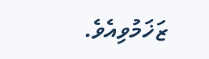ޒަޚަމުވިއެވެ.